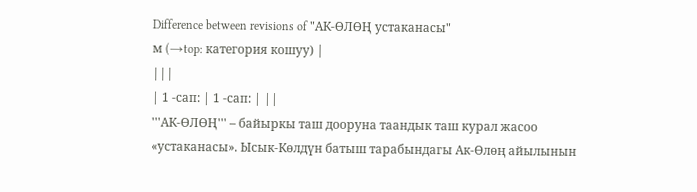Difference between revisions of "АК-ӨЛӨҢ устаканасы"
м (→top: категория кошуу) |
|||
| 1 -сап: | 1 -сап: | ||
'''АК-ӨЛӨҢ''' – байыркы таш дооруна таандык таш курал жасоо «устаканасы». Ысык‑Көлдүн батыш тарабындагы Ак‑Өлөң айылынын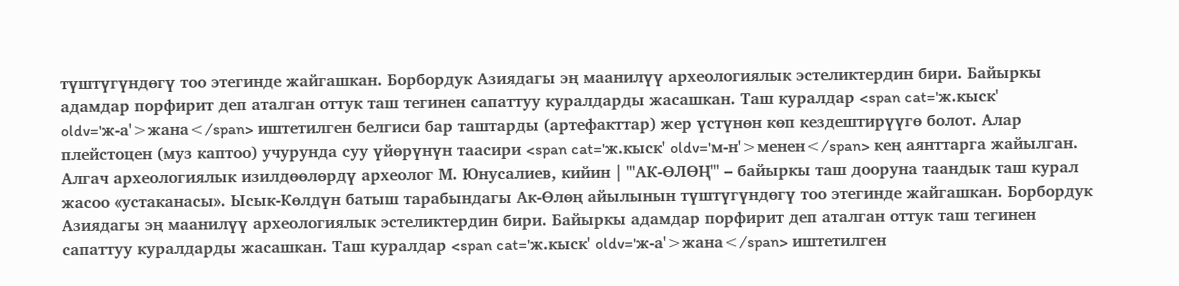түштүгүндөгү тоо этегинде жайгашкан. Борбордук Азиядагы эң маанилүү археологиялык эстеликтердин бири. Байыркы адамдар порфирит деп аталган оттук таш тегинен сапаттуу куралдарды жасашкан. Таш куралдар <span cat='ж.кыск' oldv='ж‑а'>жана</span> иштетилген белгиси бар таштарды (артефакттар) жер үстүнөн көп кездештирүүгө болот. Алар плейстоцен (муз каптоо) учурунда суу үйөрүнүн таасири <span cat='ж.кыск' oldv='м‑н'>менен</span> кең аянттарга жайылган. Алгач археологиялык изилдөөлөрдү археолог М. Юнусалиев, кийин | '''АК-ӨЛӨҢ''' – байыркы таш дооруна таандык таш курал жасоо «устаканасы». Ысык‑Көлдүн батыш тарабындагы Ак‑Өлөң айылынын түштүгүндөгү тоо этегинде жайгашкан. Борбордук Азиядагы эң маанилүү археологиялык эстеликтердин бири. Байыркы адамдар порфирит деп аталган оттук таш тегинен сапаттуу куралдарды жасашкан. Таш куралдар <span cat='ж.кыск' oldv='ж‑а'>жана</span> иштетилген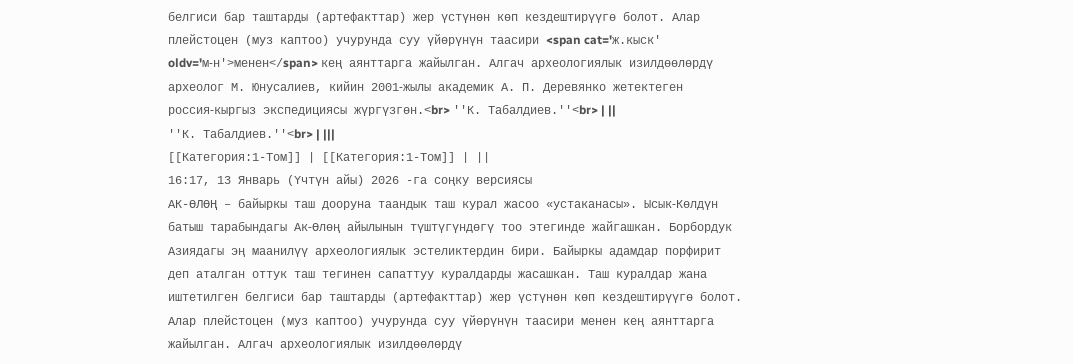белгиси бар таштарды (артефакттар) жер үстүнөн көп кездештирүүгө болот. Алар плейстоцен (муз каптоо) учурунда суу үйөрүнүн таасири <span cat='ж.кыск' oldv='м‑н'>менен</span> кең аянттарга жайылган. Алгач археологиялык изилдөөлөрдү археолог М. Юнусалиев, кийин 2001‑жылы академик А. П. Деревянко жетектеген россия‑кыргыз экспедициясы жүргүзгөн.<br> ''К. Табалдиев.''<br> | ||
''К. Табалдиев.''<br> | |||
[[Категория:1-Том]] | [[Категория:1-Том]] | ||
16:17, 13 Январь (Үчтүн айы) 2026 -га соңку версиясы
АК-ӨЛӨҢ – байыркы таш дооруна таандык таш курал жасоо «устаканасы». Ысык‑Көлдүн батыш тарабындагы Ак‑Өлөң айылынын түштүгүндөгү тоо этегинде жайгашкан. Борбордук Азиядагы эң маанилүү археологиялык эстеликтердин бири. Байыркы адамдар порфирит деп аталган оттук таш тегинен сапаттуу куралдарды жасашкан. Таш куралдар жана иштетилген белгиси бар таштарды (артефакттар) жер үстүнөн көп кездештирүүгө болот. Алар плейстоцен (муз каптоо) учурунда суу үйөрүнүн таасири менен кең аянттарга жайылган. Алгач археологиялык изилдөөлөрдү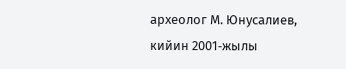археолог М. Юнусалиев, кийин 2001‑жылы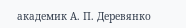академик А. П. Деревянко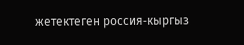жетектеген россия‑кыргыз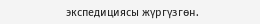экспедициясы жүргүзгөн.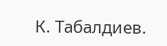К. Табалдиев.